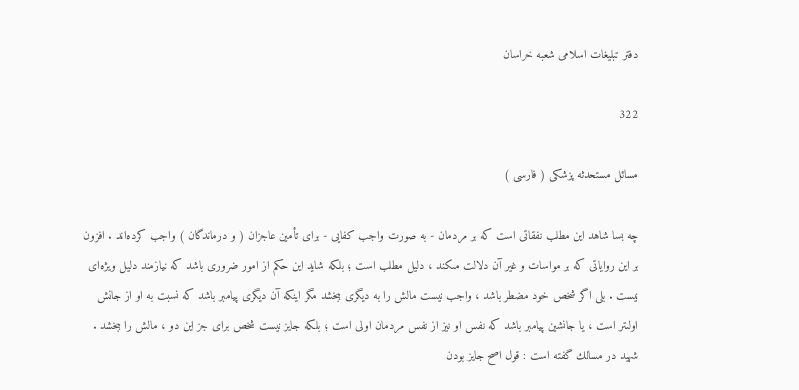دفتر تبليغات اسلامى شعبه خراسان

322

مسائل مستحدثه پزشكى ( فارسى )

چه بسا شاهد اين مطلب نفقاتى است كه بر مردمان - به صورت واجب كفايى - براى تأمين عاجزان ( و درماندگان ) واجب كرده‌اند . افزون بر اين رواياتى كه بر مواسات و غير آن دلالت مىكند ، دليل مطلب است ؛ بلكه شايد اين حكم از امور ضرورى باشد كه نيازمند دليل ويژه‌اى نيست . بلى اگر شخص خود مضطر باشد ، واجب نيست مالش را به ديگرى ببخشد مگر اينكه آن ديگرى پيامبر باشد كه نسبت به او از جانش اولىتر است ، يا جانشين پيامبر باشد كه نفس او نيز از نفس مردمان اولى است ؛ بلكه جايز نيست شخص براى جز اين دو ، مالش را ببخشد . شهيد در مسالك گفته است : قول اصح جايز بودن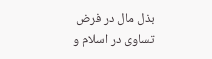بذل مال در فرض تساوى در اسلام و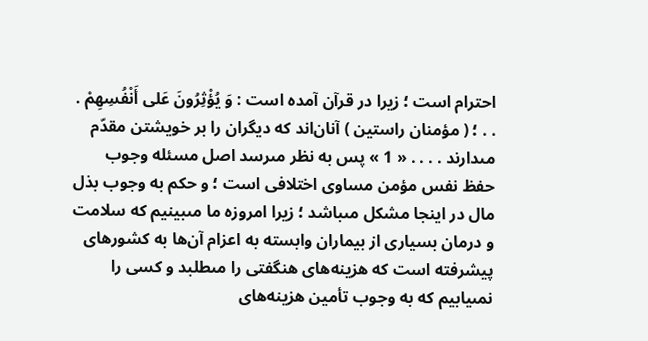احترام است ؛ زيرا در قرآن آمده است : وَ يُؤْثِرُونَ عَلى أَنْفُسِهِمْ . . . ؛ ( مؤمنان راستين ) آنان‌اند كه ديگران را بر خويشتن مقدّم مىدارند . . . . « 1 » پس به نظر مىرسد اصل مسئله وجوب حفظ نفس مؤمن مساوى اختلافى است ؛ و حكم به وجوب بذل مال در اينجا مشكل مىباشد ؛ زيرا امروزه ما مىبينيم كه سلامت و درمان بسيارى از بيماران وابسته به اعزام آن‌ها به كشورهاى پيشرفته است كه هزينه‌هاى هنگفتى را مىطلبد و كسى را نمىيابيم كه به وجوب تأمين هزينه‌هاى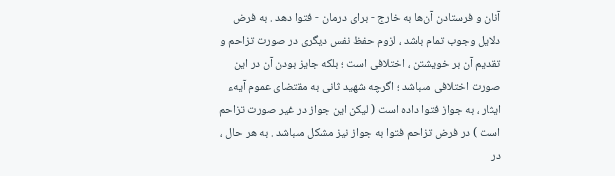آنان و فرستادن آن‌ها به خارج - براى درمان - فتوا دهد . به فرض دلايل وجوب تمام باشد ، لزوم حفظ نفس ديگرى در صورت تزاحم و تقديم آن بر خويشتن ، اختلافى است ؛ بلكه جايز بودن آن در اين صورت اختلافى مىباشد ؛ اگرچه شهيد ثانى به مقتضاى عموم آيهء ايثار ، به جواز فتوا داده است ( ليكن اين جواز در غير صورت تزاحم است ) در فرض تزاحم فتوا به جواز نيز مشكل مىباشد . به هر حال ، در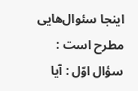اينجا سئوال‌هايى مطرح است : سؤال اوّل : آيا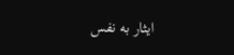ايثار به نفس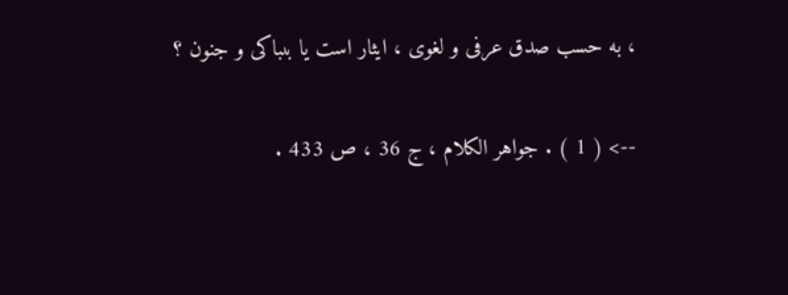، به حسب صدق عرفى و لغوى ، ايثار است يا بىباكى و جنون ؟

--> ( 1 ) . جواهر الكلام ، ج 36 ، ص 433 .